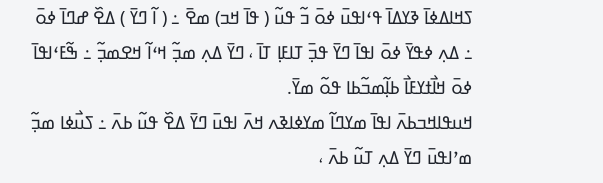ߖߞߊߡߦߊ߫ ߢߌߡߊ߫ ߟߵߊߟߎ߫ ߦߋ߫ ߏ߬ ߟߎ߬ ( ߟߊ߫ ߞߏ) ߘߐ߫ ߸ ( ߊ߬ ߣߌ߫ ) ߡߐ߰ ߝߣߊ߫ ߦߋ߫ ߸ ߡߍ߲ ߦߟߌ߫ ߦߋ߫ ߊߟߊ߫ ߣߌ߫ ߟߏ߲߫ ߠߊߓߊ߲ ߠߊ߫ ، ߣߌ߫ ߡߍ߲ ߘߏ߲߬ ߞߵߊ߬ ߞߐߘߏ߲߬ ߸ ߒ߬ߓߵߊߟߊ߫ ߦߋ߫ ߞߊ߯ߙߌߓߊ߯ ߕߊ߲߬ߘߏ߬ߕߊ ߟߋ߬ ߘߌ߫.
ߞߎߟߊߞߏߕߍ߫ ߊߟߊ߫ ߘߌߣߊ߬ ߘߌߦߊߢߍ ߞߍ߫ ߊߟߎ߫ ߣߌ߫ ߡߐ߰ ߟߎ߬ ߕߍ߫ ߸ ߖߎ߯ߦߊ ߘߏ߲߬ ߘߴߊߟߎ߫ ߣߌ߫ ߡߍ߲ ߠߎ߬ ߕߍ߫ ،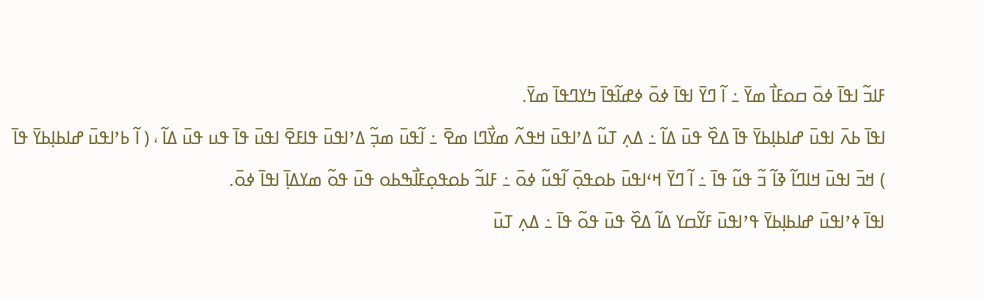ߓߊߏ߬ ߊߟߊ߫ ߦߋ߫ ߛߋߓߊ߯ ߘߌ߫ ߸ ߊ߬ ߣߌ߫ ߊߟߊ߫ ߦߋ߫ ߦߝߊ߬ߟߊ߫ ߤߌߣߟߊ߫ ߘߌ߫.
ߊߟߊ߫ ߕߍ߫ ߊߟߎ߫ ߝߊߕߊ߲ߕߌ߫ ߟߊ߫ ߡߐ߰ ߟߎ߫ ߡߊ߬ ߸ ߡߍ߲ ߠߎ߬ ߡߴߊߟߎ߫ ߞߟߍ߬ ߘߌ߯ߣߊ ߘߐ߫ ߸ ߊ߬ߟߎ߫ ߘߏ߲߬ ߡߴߊߟߎ߫ ߟߊߓߐ߫ ߊߟߎ߫ ߟߊ߫ ߟߎ ߟߎ߫ ߡߊ߬ ، ( ߊ߬ ߕߴߊߟߎ߫ ߝߊߕߊ߲ߕߌ߫ ߟߊ߫ ) ߞߏ߫ ߊߟߎ߫ ߞߊߣߊ߬ ߢߊ߬ ߏ߬ ߟߎ߬ ߟߊ߫ ߸ ߊ߬ ߣߌ߫ ߞߵߊߟߎ߫ ߕߋߟߋ߲߫ ߊ߬ߟߎ߬ ߦߋ߫ ߸ ߓߊߏ߬ ߕߋߟߋ߲ߓߊ߯ߒߕߋ ߟߎ߫ ߟߋ߬ ߘߌߡߊ߲߫ ߊߟߊ߫ ߦߋ߫.
ߊߟߊ߫ ߦߴߊߟߎ߫ ߝߊߕߊ߲ߕߌ߫ ߟߴߊߟߎ߫ ߓߌ߬ߛߌ ߡߊ߬ ߡߐ߰ ߟߎ߫ ߟߋ߬ ߟߊ߫ ߸ ߡߍ߲ ߠߎ߫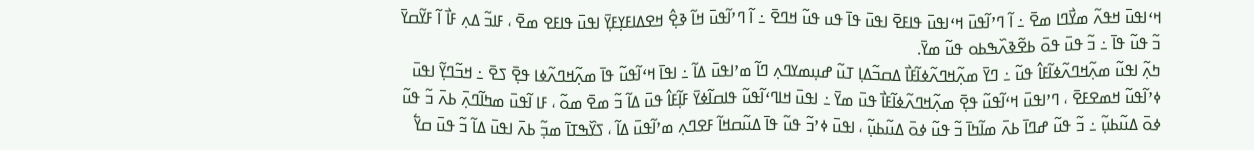ߞߵߊߟߎ߫ ߞߟߍ߬ ߘߌ߯ߣߊ ߘߐ߫ ߸ ߊ߬ ߣߴߊ߬ߟߎ߫ ߞߵߊߟߎ߫ ߟߊߓߐ߫ ߊߟߎ߫ ߟߊ߫ ߟߎ ߟߎ߬ ߞߣߐ߫ ߸ ߊ߬ ߣߴߊ߬ߟߎ߫ ߞߊ߬ ߢߐ߲߮ ߞߐߡߊߓߌ߲ߓߌ߲߫ ߊߟߎ߫ ߟߊߓߐ ߘߐ߫ ، ߓߊߏ߬ ߡߍ߲ ߓߊ߯ ߊ߬ ߓߌ߬ߛߌ߫ ߏ߬ ߟߎ߬ ߟߊ߫ ߸ ߏ߬ ߟߎ߫ ߟߋ߫ ߕߐ߬ߢߍ߰ߒߕߋ ߟߎ߬ ߘߌ߫.
ߤߍ߲߬ ߊߟߎ߬ ߘߍ߲߬ߞߣߍ߬ߦߊ߬ߓߊ߮ ߟߎ߬ ߸ ߣߌ߫ ߘߍ߲߬ߞߣߍ߬ߦߊ߬ߓߊ߯ ߡߛߏ߬ߡߊ߲ ߠߎ߬ ߝߎ߲ߘߌߣߍ߲ ߣߊ߬ ߘߴߊߟߎ߫ ߡߊ߬ ߸ ߊߟߊ߫ ߞߵߊ߬ߟߎ߬ ߟߊ߫ ߘߍ߲߬ߞߣߍ߬ߦߊ ߟߐ߲߫ ߖߐ߫ ߸ ߞߏ߬ߣߌ߲߬ ߊߟߎ߫ ߦߴߊ߬ߟߎ߬ ߞߘߐߓߐ߫ ، ߣߴߊߟߎ߫ ߞߵߊ߬ߟߎ߬ ߟߐ߲߫ ߘߍ߲߬ߞߣߍ߬ߦߊ߬ߓߊ߯ ߟߎ߫ ߘߌ߫ ߸ ߊߟߎ߫ ߞߊߣߵߊ߬ߟߎ߬ ߟߊߛߊ߬ߦߌ߫ ߓߊ߲߬ߓߊ߮ ߟߎ߫ ߡߊ߬ ߏ߬ ߘߐ߫ ߘߋ߬ ، ߓߊ ߊ߬ߟߎ߫ ߘߤߊ߬ߣߍ߲߫ ߕߍ߫ ߏ߬ ߟߎ߬ ߦߋ߫ ߡߎ߬ߕߎ߲߬ ߸ ߏ߬ ߟߎ߬ ߝߣߊ߫ ߕߍ߫ ߘߊ߬ߤߊ߫ ߏ߬ ߟߎ߬ ߦߋ߫ ߡߎ߬ߕߎ߲߬ ، ߊߟߎ߫ ߦߴߏ߬ ߟߎ߬ ߟߊ߫ ߡߎ߬ߛߞߊ߬ ߓߐߣߍ߲ ߘߴߊ߬ߟߎ߫ ߡߊ߬ ، ߖߌ߰ߒߠߊ߫ ߘߏ߲߬ ߕߍ߫ ߊߟߎ߫ ߡߊ߬ ߏ߬ ߟߎ߫ ߛߌ߱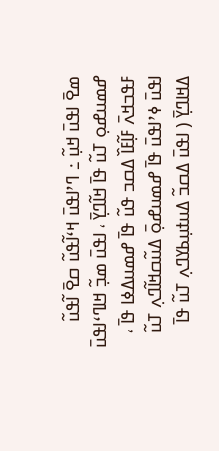ߘߐ߫ ߊߟߎ߫ ߞߎ߲߬ ߸ ߣߴߊߟߎ߫ ߞߵߊ߬ߟߎ߬ ߛߐ߫ ߊ߬ߟߎ߬ ߝߘߎߝߋ߲ ߠߎ߬ ߟߊ߫ ߞߊ߬ߣߌ߲߫ ، ߊߟߎ߫ ߘߏ߲߬ ߞߊߣߵߊߟߎ߫ ߓߟߏߞߍ߫ ߓߊ߲߬ߓߊ߰ ߡߛߏ ߟߎ߬ ߟߊ߫ ߝߘߎߡߦߊ ߟߊ߫ ، ߊߟߎ߫ ߦߴߊߟߎ߫ ߟߊ߫ ߝߘߎߝߋ߲߫ ߡߎ߬ߛߞߊ߬ߣߍ߲ ߠߎ߬ ߡߞߊߣߌ߲߫ ( ߊߟߎ߫ ߡߛߏ߬ ߡߎߙߎ߲ߕߌߣߍ߲ ߠߎ߬ ߟߊ߫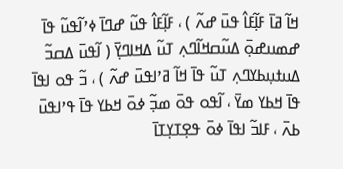ߞߊ߬ ߥߊ߫ ߓߊ߲߬ߓߊ߮ ߟߎ߫ ߝߍ߬ ) ، ߓߊ߲߬ߓߊ߮ ߟߎ߬ ߝߣߊ߫ ߦߴߊ߬ߟߎ߬ ߟߊ߫ ߝߘߎߝߋ߲߫ ߡߎ߬ߛߞߊ߬ߣߍ߲ ߠߎ߬ ߡߞߊߣߌ߲߫ ( ߊ߬ߟߎ߫ ߡߛߏ߬ ߡߎߙߎ߲ߕߌߣߍ߲ ߠߎ߬ ߟߊ߫ ߞߊ߬ ߥߴߊߟߎ߫ ߝߍ߬ ) ، ߏ߬ ߟߋ ߊߟߊ߫ ߟߊ߫ ߞߕߌ ߘߌ߫ ، ߊ߬ߟߋ ߟߋ߫ ߘߏ߲߬ ߦߋ߫ ߞߕߌ ߟߊ߫ ߟߴߊߟߎ߫ ߕߍ߫ ، ߓߊߏ߬ ߊߟߊ߫ ߦߋ߫ ߟߐ߲ߠߌ߲ߠߊ߫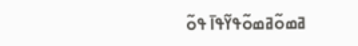ߥߘߋ߬ߥߘߋ߬ߟߌ߬ߟߊ߫ ߟߋ߬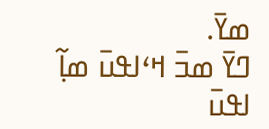ߘߌ߫.
ߣߌ߫ ߘߏ߫ ߞߵߊߟߎ߫ ߘߊ߲߬ ߊߟߎ߫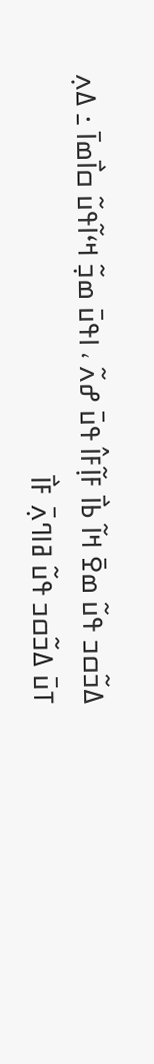ߡߏ߬ߛߏ ߟߎ߬ ߘߐ߫ ߞߊ߬ ߕߊ߯ ߓߊ߲߬ߓߊ߮ ߟߎ߫ ߝߍ߬ ، ߊߟߎ߫ ߘߏ߲߬ ߞߵߊ߬ߟߎ߬ ߛߊ߯ߘߊ߫ ߸ ߡߍ߲ ߠߎ߫ ߡߏ߬ߛߏ ߟߎ߬ ߥߊߣߍ߲߫ ߓߊ߯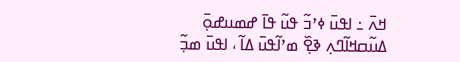ߞߍ߫ ߸ ߊߟߎ߫ ߦߴߏ߬ ߟߎ߬ ߟߊ߫ ߝߘߎߝߋ߲߫ ߡߎ߬ߛߞߊ߬ߣߍ߲ ߢߐ߲߰ ߘߴߊ߬ߟߎ߫ ߡߊ߬ ، ߊߟߎ߫ ߘߏ߲߬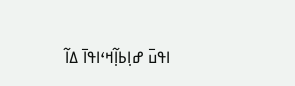ߊߟߎ߫ ߝߊ߲ߕߊ߲߬ߞߵߊߟߊ߫ ߡߊ߬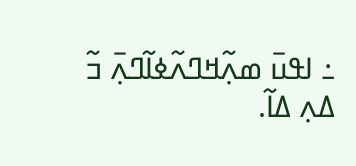߸ ߊߟߎ߫ ߘߍ߲߬ߞߣߍ߬ߦߊ߬ߣߍ߲߫ ߏ߬ ߡߍ߲ ߡߊ߬.